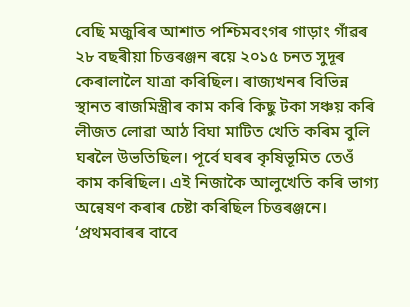বেছি মজুৰিৰ আশাত পশ্চিমবংগৰ গাড়াং গাঁৱৰ ২৮ বছৰীয়া চিত্তৰঞ্জন ৰয়ে ২০১৫ চনত সুদূৰ কেৰালালৈ যাত্ৰা কৰিছিল। ৰাজ্যখনৰ বিভিন্ন স্থানত ৰাজমিস্ত্ৰীৰ কাম কৰি কিছু টকা সঞ্চয় কৰি লীজত লোৱা আঠ বিঘা মাটিত খেতি কৰিম বুলি ঘৰলৈ উভতিছিল। পূৰ্বে ঘৰৰ কৃষিভূমিত তেওঁ কাম কৰিছিল। এই নিজাকৈ আলুখেতি কৰি ভাগ্য অন্বেষণ কৰাৰ চেষ্টা কৰিছিল চিত্তৰঞ্জনে।
‘প্ৰথমবাৰৰ বাবে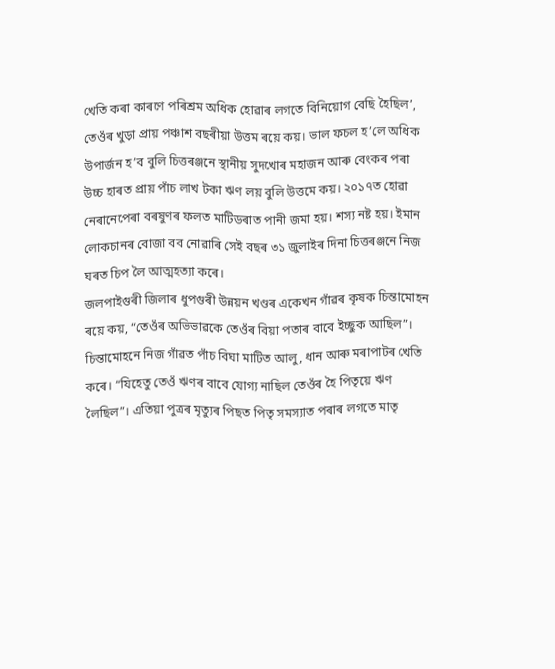খেতি কৰা কাৰণে পৰিশ্ৰম অধিক হোৱাৰ লগতে বিনিয়োগ বেছি হৈছিল’, তেওঁৰ খুড়া প্ৰায় পঞ্চাশ বছৰীয়া উত্তম ৰয়ে কয়। ভাল ফচল হ’লে অধিক উপাৰ্জন হ’ব বুলি চিত্তৰঞ্জনে স্থানীয় সুদখোৰ মহাজন আৰু বেংকৰ পৰা উচ্চ হাৰত প্ৰায় পাঁচ লাখ টকা ঋণ লয় বুলি উত্তমে কয়। ২০১৭ত হোৱা নেৰানেপেৰা বৰষুণৰ ফলত মাটিডৰাত পানী জমা হয়। শস্য নষ্ট হয়। ইমান লোকচানৰ বোজা বব নোৱাৰি সেই বছৰ ৩১ জুলাইৰ দিনা চিত্তৰঞ্জনে নিজ ঘৰত চিপ লৈ আত্মহত্যা কৰে।
জলপাইগুৰী জিলাৰ ধুপগুৰী উন্নয়ন খণ্ডৰ একেখন গাঁৱৰ কৃষক চিন্তামোহন ৰয়ে কয়, “তেওঁৰ অভিভাৱকে তেওঁৰ বিয়া পতাৰ বাবে ইচ্ছুক আছিল”। চিন্তামোহনে নিজ গাঁৱত পাঁচ বিঘা মাটিত আলু, ধান আৰু মৰাপাটৰ খেতি কৰে। “যিহেতু তেওঁ ঋণৰ বাবে যোগ্য নাছিল তেওঁৰ হৈ পিতৃয়ে ঋণ লৈছিল”। এতিয়া পুত্ৰৰ মৃত্যুৰ পিছত পিতৃ সমস্যাত পৰাৰ লগতে মাতৃ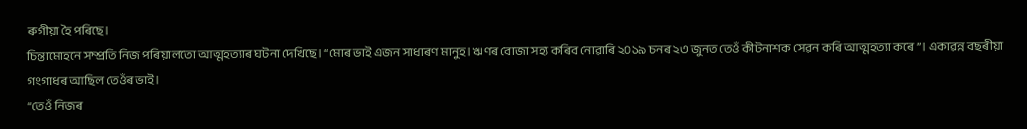ৰুগীয়া হৈ পৰিছে।
চিন্তামোহনে সম্প্ৰতি নিজ পৰিয়ালতো আত্মহত্যাৰ ঘটনা দেখিছে। “মোৰ ভাই এজন সাধাৰণ মানুহ। ঋণৰ বোজা সহ্য কৰিব নোৱাৰি ২০১৯ চনৰ ২৩ জুনত তেওঁ কীটনাশক সেৱন কৰি আত্মহত্যা কৰে”। একাৱন্ন বছৰীয়া গংগাধৰ আছিল তেওঁৰ ভাই।
“তেওঁ নিজৰ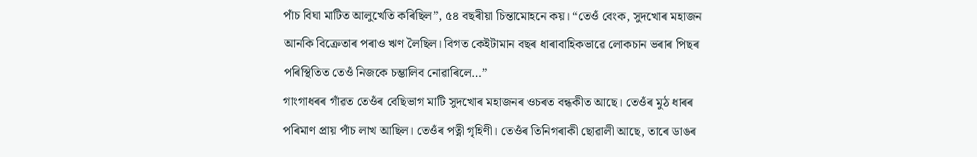পাঁচ বিঘা মাটিত আলুখেতি কৰিছিল”, ৫৪ বছৰীয়া চিন্তামোহনে কয়। “তেওঁ বেংক, সুদখোৰ মহাজন আনকি বিক্ৰেতাৰ পৰাও ঋণ লৈছিল। বিগত কেইটামান বছৰ ধাৰাবাহিকভাৱে লোকচান ভৰাৰ পিছৰ পৰিস্থিতিত তেওঁ নিজকে চম্ভালিব নোৱাৰিলে…”
গাংগাধৰৰ গাঁৱত তেওঁৰ বেছিভাগ মাটি সুদখোৰ মহাজনৰ ওচৰত বন্ধকীত আছে। তেওঁৰ মুঠ ধাৰৰ পৰিমাণ প্ৰায় পাঁচ লাখ আছিল। তেওঁৰ পত্নী গৃহিণী। তেওঁৰ তিনিগৰাকী ছোৱালী আছে, তাৰে ডাঙৰ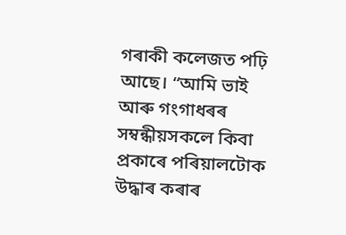গৰাকী কলেজত পঢ়ি আছে। “আমি ভাই আৰু গংগাধৰৰ সম্বন্ধীয়সকলে কিবা প্ৰকাৰে পৰিয়ালটোক উদ্ধাৰ কৰাৰ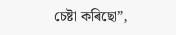চেষ্টা কৰিছো”,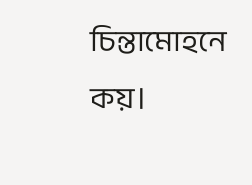চিন্তামোহনে কয়।